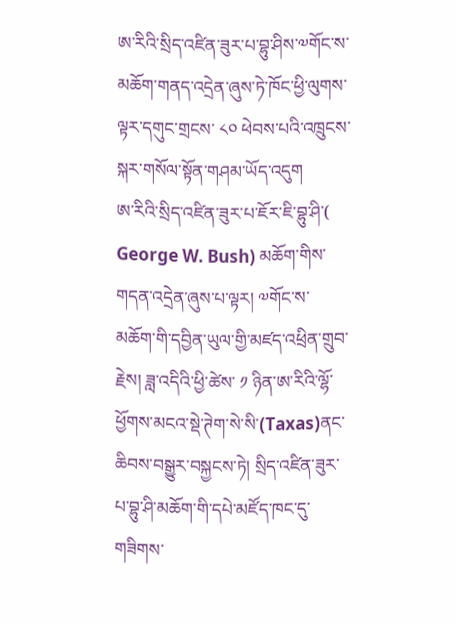ཨ་རིའི་སྲིད་འཛིན་ཟུར་པ་བྷུ་ཤིས་༧གོང་ས་མཆོག་གནད་འདྲེན་ཞུས་ཏེ་ཁོང་ཕྱི་ལུགས་ལྟར་དགུང་གྲངས་ ༨༠ ཕེབས་པའི་འཁྲུངས་སྐར་གསོལ་སྟོན་གཤམ་ཡོད་འདུག
ཨ་རིའི་སྲིད་འཛིན་ཟུར་པ་ཇོར་ཇི་བྷུ་ཤི་( George W. Bush) མཆོག་གིས་གདན་འདྲེན་ཞུས་པ་ལྟར། ༧གོང་ས་མཆོག་གི་དབྱིན་ཡུལ་གྱི་མཛད་འཕྲིན་གྲུབ་རྗེས། ཟླ་འདིའི་ཕྱི་ཚེས་ ༡ ཉིན་ཨ་རིའི་ལྷོ་ཕྱོགས་མངའ་སྡེ་ཊེག་སེ་སི་(Taxas)ནང་ཆིབས་བསྒྱུར་བསྐྱངས་ཏེ། སྲིད་འཛིན་ཟུར་པ་བྷུ་ཤི་མཆོག་གི་དཔེ་མཛོད་ཁང་དུ་གཟིགས་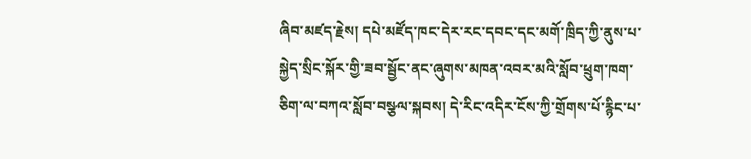ཞིབ་མཛད་རྗེས། དཔེ་མཛོད་ཁང་དེར་རང་དབང་དང་མགོ་ཁྲིད་ཀྱི་ནུས་པ་སྐྱེད་སྲིང་སྐོར་གྱི་ཟབ་སྦྱོང་ནང་ཞུགས་མཁན་འབར་མའི་སློབ་ཕྲུག་ཁག་ཅིག་ལ་བཀའ་སློབ་བསྩལ་སྐབས། དེ་རིང་འདིར་ངོས་ཀྱི་གྲོགས་པོ་རྙིང་པ་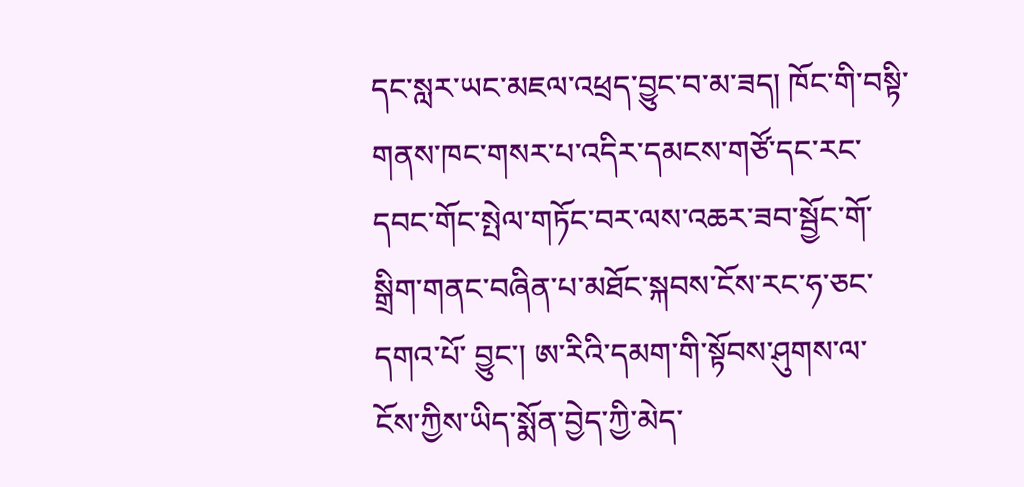དང་སླར་ཡང་མཇལ་འཕྲད་བྱུང་བ་མ་ཟད། ཁོང་གི་བསྟི་གནས་ཁང་གསར་པ་འདིར་དམངས་གཙོ་དང་རང་དབང་གོང་སྤེལ་གཏོང་བར་ལས་འཆར་ཟབ་སྦྱོང་གོ་སྒྲིག་གནང་བཞིན་པ་མཐོང་སྐབས་ངོས་རང་ཧ་ཅང་དགའ་པོ་ བྱུང་། ཨ་རིའི་དམག་གི་སྟོབས་ཤུགས་ལ་ངོས་ཀྱིས་ཡིད་སྨོན་བྱེད་ཀྱི་མེད་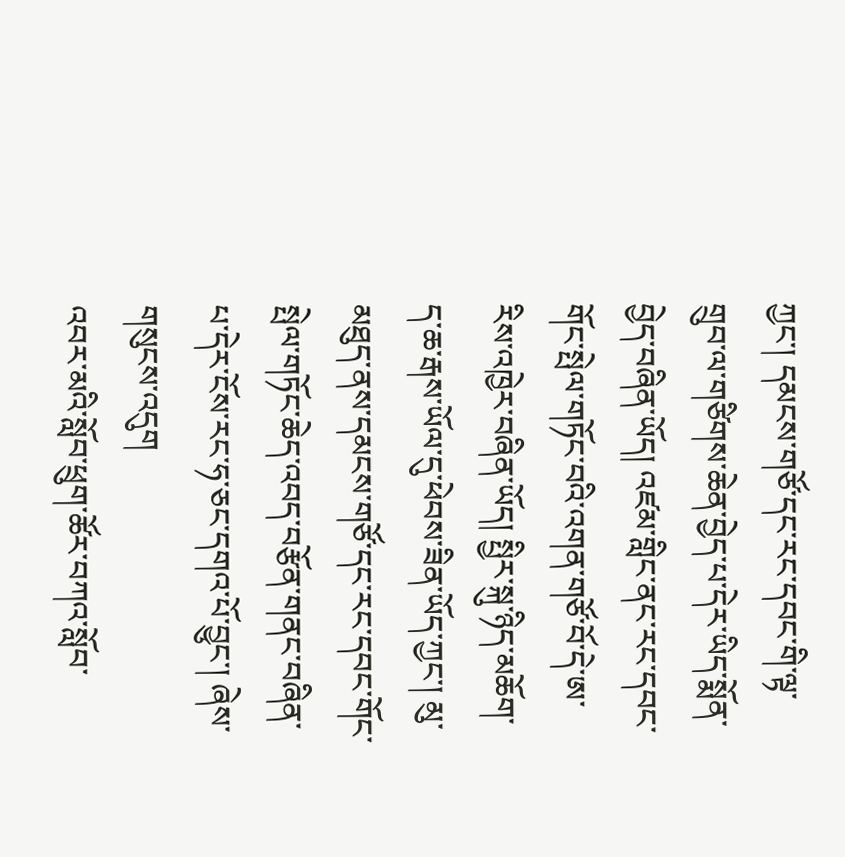ཀྱང་། དམངས་གཙོ་དང་རང་དབང་གི་ལྟ་གྲུབ་ལ་གཙིགས་ཆེན་བྱེད་པ་དེར་ཡིད་སྨོན་བྱེད་བཞིན་ཡོད། འཛམ་གླིང་ནང་རང་དབང་གོང་སྤེལ་གཏོང་བའི་འགན་གཙོ་བོ་དེ་ཨ་རིས་འཁྱེར་བཞིན་ཡོད། སྤྱིར་སྐུ་ཉིད་མཆོག་ད་ཆ་རྒས་ཡོལ་དུ་ཕེབས་ཟིན་ཡོད་ཀྱང་། མུ་མཐུད་ནས་དམངས་གཙོ་དང་རང་དབང་གོང་སྤེལ་གཏོང་ཆེད་འབད་བརྩོན་གནང་བཞིན་པ་དེར་ངོས་རང་ཧ་ཅང་དགའ་པོ་བྱུང་། ཞེས་གསུངས་འདུག
འབར་མའི་སློབ་ཕྲུག་ཚོར་བཀའ་སློབ་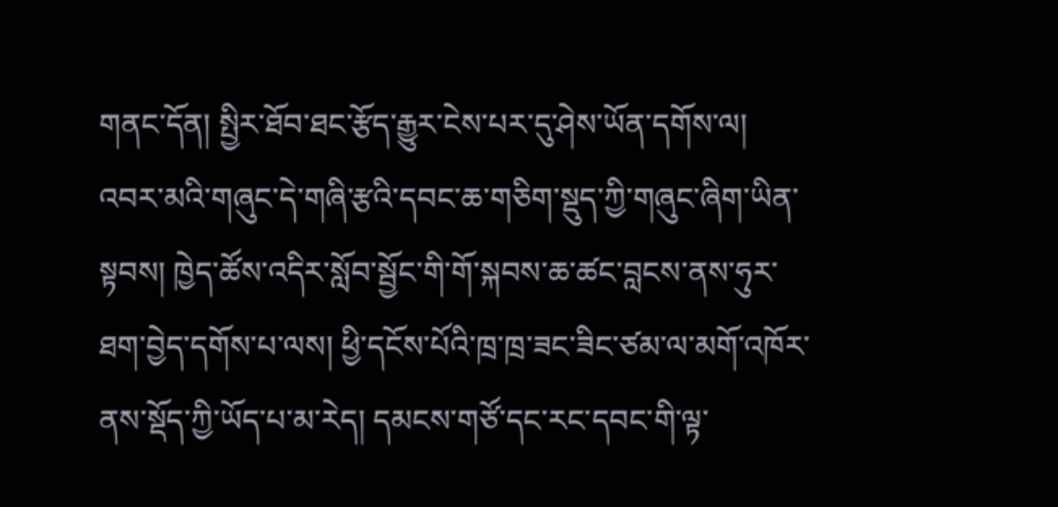གནང་དོན། སྤྱིར་ཐོབ་ཐང་རྩོད་རྒྱུར་ངེས་པར་དུ་ཤེས་ཡོན་དགོས་ལ། འབར་མའི་གཞུང་དེ་གཞི་རྩའི་དབང་ཆ་གཅིག་སྡུད་ཀྱི་གཞུང་ཞིག་ཡིན་སྟབས། ཁྱེད་ཚོས་འདིར་སློབ་སྦྱོང་གི་གོ་སྐབས་ཆ་ཚང་བླངས་ནས་ཧུར་ཐག་བྱེད་དགོས་པ་ལས། ཕྱི་དངོས་པོའི་ཁྲ་ཁྲ་ཟང་ཟིང་ཙམ་ལ་མགོ་འཁོར་ནས་སྡོད་ཀྱི་ཡོད་པ་མ་རེད། དམངས་གཙོ་དང་རང་དབང་གི་ལྟ་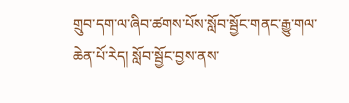གྲུབ་དག་ལ་ཞིབ་ཚགས་པོས་སློབ་སྦྱོང་གནང་རྒྱུ་གལ་ ཆེན་པོ་རེད། སློབ་སྦྱོང་བྱས་ནས་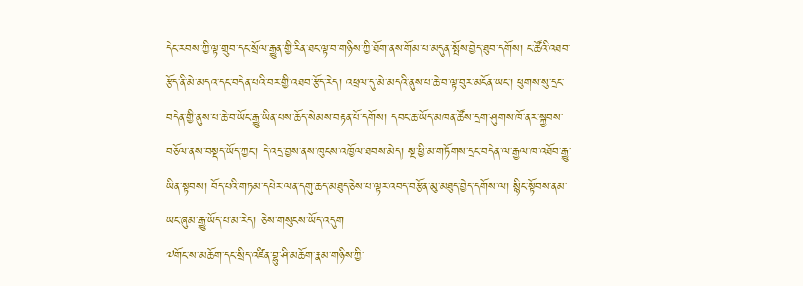དེང་རབས་ཀྱི་ལྟ་གྲུབ་དང་སྲོལ་རྒྱུན་གྱི་རིན་ཐང་ལྟ་བ་གཉིས་ཀྱི་ཐོག་ནས་གོམ་པ་མདུན་སྤོས་བྱེད་ཐུབ་དགོས། ང་ཚོའི་འཐབ་རྩོད་ནི་མེ་མདའ་དང་བདེན་པའི་བར་གྱི་འཐབ་རྩོད་རེད། འཕྲལ་དུ་མེ་མདའི་ནུས་པ་ཆེ་བ་ལྟ་བུར་མངོན་ཡང་། ཕུགས་སུ་དྲང་བདེན་གྱི་ནུས་པ་ཆེ་བ་ཡོང་རྒྱུ་ཡིན་པས་ཆོད་སེམས་བརྟན་པོ་དགོས། དབང་ཆ་ཡོད་མཁན་ཚོས་དྲག་ཤུགས་ཁོ་ནར་སྐྱབས་བཅོལ་ནས་བསྡད་ཡོད་ཀྱང་། དེ་འདྲ་བྱས་ནས་ཁུངས་འཁྱོལ་ཐབས་མེད། སྔ་ཕྱི་མ་གཏོགས་དྲང་བདེན་ལ་རྒྱལ་ཁ་འཐོབ་རྒྱུ་ཡིན་སྟབས། བོད་པའི་གཏམ་དཔེར་ལན་དགུ་ཆད་མཐུད་ཅེས་པ་ལྟར་འབད་བརྩོན་མུ་མཐུད་བྱེད་དགོས་ལ། སྙིང་སྟོབས་ནམ་ཡང་ཞུམ་རྒྱུ་ཡོད་པ་མ་རེད། ཅེས་གསུངས་ཡོད་འདུག
༧གོང་ས་མཆོག་དང་སྲིད་འཛིན་བྷུ་ཤི་མཆོག་རྣམ་གཉིས་ཀྱི་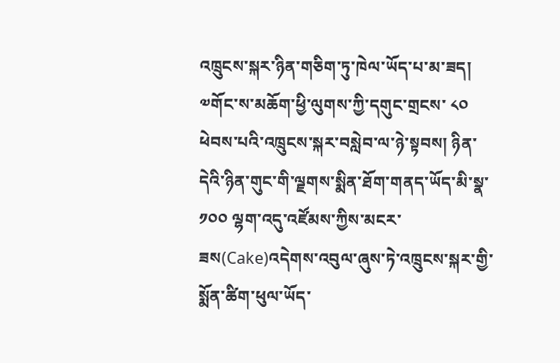འཁྲུངས་སྐར་ཉིན་གཅིག་ཏུ་ཁེལ་ཡོད་པ་མ་ཟད། ༧གོང་ས་མཆོག་ཕྱི་ལུགས་ཀྱི་དགུང་གྲངས་ ༨༠ ཕེབས་པའི་འཁྲུངས་སྐར་བསླེབ་ལ་ཉེ་སྟབས། ཉིན་དེའི་ཉིན་གུང་གི་ལྗགས་སྨིན་ཐོག་གནད་ཡོད་མི་སྣ་ ༡༠༠ ལྷག་འདུ་འཛོམས་ཀྱིས་མངར་ཟས(Cake)འདེགས་འབུལ་ཞུས་ཏེ་འཁྲུངས་སྐར་གྱི་སྨོན་ཚིག་ཕུལ་ཡོད་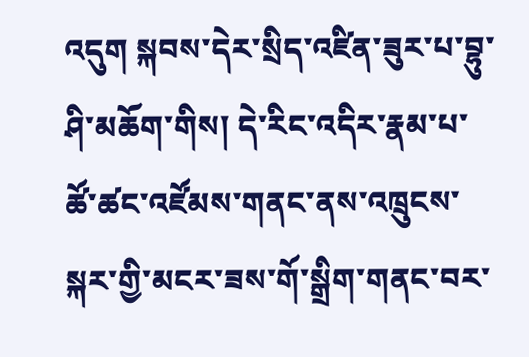འདུག སྐབས་དེར་སྲིད་འཛིན་ཟུར་པ་བྷུ་ཤི་མཆོག་གིས། དེ་རིང་འདིར་རྣམ་པ་ཚོ་ཚང་འཛོམས་གནང་ནས་འཁྲུངས་སྐར་གྱི་མངར་ཟས་གོ་སྒྲིག་གནང་བར་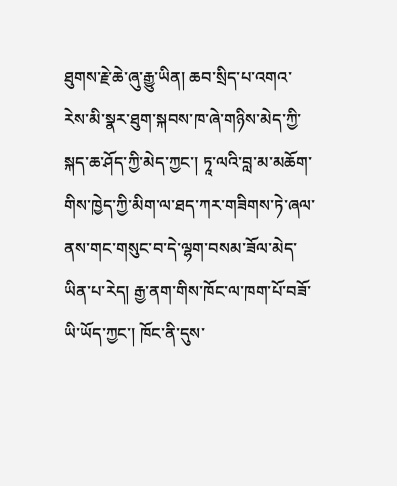ཐུགས་རྗེ་ཆེ་ཞུ་རྒྱུ་ཡིན། ཆབ་སྲིད་པ་འགའ་རེས་མི་སྣར་ཐུག་སྐབས་ཁ་ཞེ་གཉིས་མེད་ཀྱི་སྐད་ཆ་ཤོད་ཀྱི་མེད་ཀྱང་། ཏཱ་ལའི་བླ་མ་མཆོག་གིས་ཁྱེད་ཀྱི་མིག་ལ་ཐད་ཀར་གཟིགས་ཏེ་ཞལ་ནས་གང་གསུང་བ་དེ་ལྷག་བསམ་ཟོལ་མེད་ཡིན་པ་རེད། རྒྱ་ནག་གིས་ཁོང་ལ་ཁག་པོ་བཟོ་ཡི་ཡོད་ཀྱང་། ཁོང་ནི་དུས་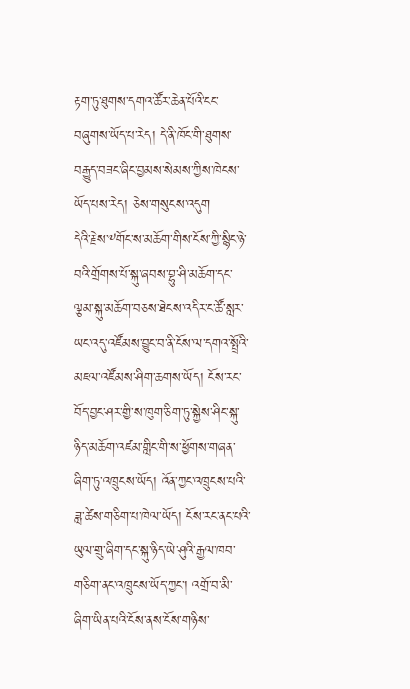རྟག་ཏུ་ཐུགས་དགའ་ཚོར་ཆེན་པོའི་ངང་བཞུགས་ཡོད་པ་རེད། དེ་ནི་ཁོང་གི་ཐུགས་བརྒྱུད་བཟང་ཞིང་བྱམས་སེམས་ཀྱིས་ཁེངས་ཡོད་པས་རེད། ཅེས་གསུངས་འདུག
དེའི་རྗེས་༸གོང་ས་མཆོག་གིས་ངོས་ཀྱི་སྙིང་ཉེ་བའི་གྲོགས་པོ་སྐུ་ཞབས་བྷུ་ཤི་མཆོག་དང་ལྕམ་སྐུ་མཆོག་བཅས་ཐེངས་འདིར་ང་ཚོ་སླར་ཡང་འདུ་འཛོམས་བྱུང་བ་ནི་ངོས་ལ་དགའ་སྤྲོའི་མཇལ་འཛོམས་ཤིག་ཆགས་ཡོད། ངོས་རང་བོད་བྱང་ཤར་གྱི་ས་ཁུག་ཅིག་ཏུ་སྐྱེས་ཤིང་སྐུ་ཉིད་མཆོག་འཛམ་གླིང་གི་ས་ཕྱོགས་གཞན་ཞིག་ཏུ་འཁྲུངས་ཡོད། འོན་ཀྱང་འཁྲུངས་པའི་ཟླ་ཚེས་གཅིག་པ་ཁེལ་ཡོད། ངོས་རང་ནང་པའི་ཡུལ་གྲུ་ཞིག་དང་སྐུ་ཉིད་ཡེ་ཤུའི་རྒྱལ་ཁབ་གཅིག་ནང་འཁྲུངས་ཡོད་ཀྱང་། འགྲོ་བ་མི་ཞིག་ཡིན་པའི་ངོས་ནས་ངོས་གཉིས་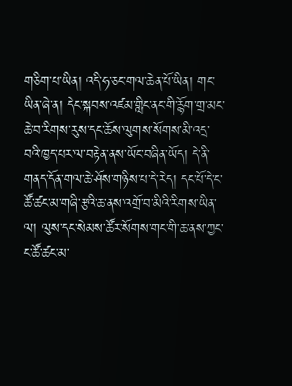གཅིག་པ་ཡིན། འདི་ཧ་ཅང་གལ་ཆེན་པོ་ཡིན། གང་ཡིན་ཞེ་ན། དེང་སྐབས་འཛམ་གླིང་ནང་གི་རྙོག་གྲ་མང་ཆེ་བ་རིགས་རུས་དང་ཆོས་ལུགས་སོགས་མི་འདྲ་བའི་ཁྱད་པར་ལ་བརྟེན་ནས་ཡོང་བཞིན་ཡོད། དེ་ནི་གནད་དོན་གལ་ཆེ་ཤོས་གཉིས་པ་དེ་རེད། དང་པོ་དེ་ང་ཚོ་ཚང་མ་གཞི་རྩའི་ཆ་ནས་འགྲོ་བ་མིའི་རིགས་ཡིན་ལ། ལུས་དང་སེམས་ཚོར་སོགས་གང་གི་ཆ་ནས་ཀྱང་ང་ཚོ་ཚང་མ་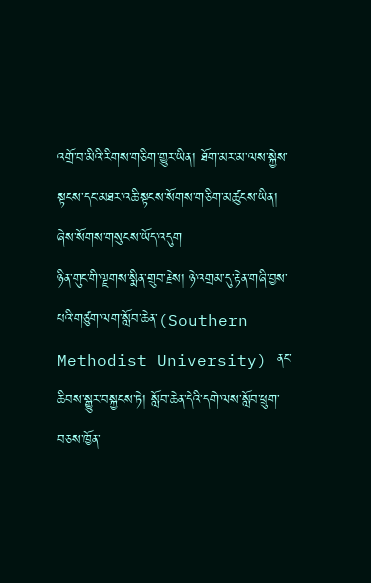འགྲོ་བ་མིའི་རིགས་གཅིག་གྱུར་ཡིན། ཐོག་མར་མ་ལས་སྐྱེས་སྟངས་དང་མཐར་འཆི་སྟངས་སོགས་གཅིག་མཚུངས་ཡིན། ཞེས་སོགས་གསུངས་ཡོད་འདུག
ཉིན་གུང་གི་ལྗགས་སྨིན་གྲུབ་རྗེས། ཉེ་འགྲམ་དུ་རྟེན་གཞི་བྱས་པའི་གཙུག་ལག་སློབ་ཆེན་(Southern Methodist University) ནང་ཆིབས་སྒྱུར་བསྐྱངས་ཏེ། སློབ་ཆེན་དེའི་དགེ་ལས་སློབ་ཕྲུག་བཅས་ཁྱོན་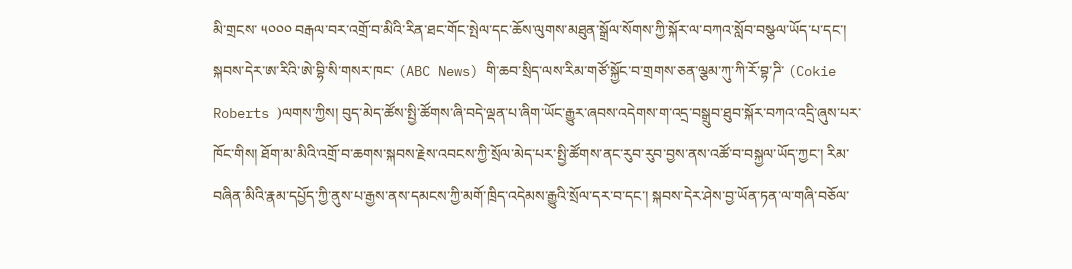མི་གྲངས་ ༥༠༠༠ བརྒལ་བར་འགྲོ་བ་མིའི་རིན་ཐང་གོང་སྤེལ་དང་ཆོས་ལུགས་མཐུན་སྒྲོལ་སོགས་ཀྱི་སྐོར་ལ་བཀའ་སློབ་བསྩལ་ཡོད་པ་དང་། སྐབས་དེར་ཨ་རིའི་ཨེ་བྷི་སི་གསར་ཁང་ (ABC News) གི་ཆབ་སྲིད་ལས་རིམ་གཙོ་སྐྱོང་བ་གྲགས་ཅན་ལྕམ་ཀུ་ཀི་རོ་བྷ་ཌི་ (Cokie Roberts )ལགས་ཀྱིས། བུད་མེད་ཚོས་སྤྱི་ཚོགས་ཞི་བདེ་ལྡན་པ་ཞིག་ཡོང་རྒྱུར་ཞབས་འདེགས་ག་འདྲ་བསྒྲུབ་ཐུབ་སྐོར་བཀའ་འདྲི་ཞུས་པར་ཁོང་གིས། ཐོག་མ་མིའི་འགྲོ་བ་ཆགས་སྐབས་རྗེས་འབངས་ཀྱི་སྲོལ་མེད་པར་སྤྱི་ཚོགས་ནང་རུབ་རུབ་བྱས་ནས་འཚོ་བ་བསྐྱལ་ཡོད་ཀྱང་། རིམ་བཞིན་མིའི་རྣམ་དཔྱོད་ཀྱི་ནུས་པ་རྒྱས་ནས་དམངས་ཀྱི་མགོ་ཁྲིད་འདེམས་རྒྱུའི་སྲོལ་དར་བ་དང་། སྐབས་དེར་ཤེས་བྱ་ཡོན་ཏན་ལ་གཞི་བཅོལ་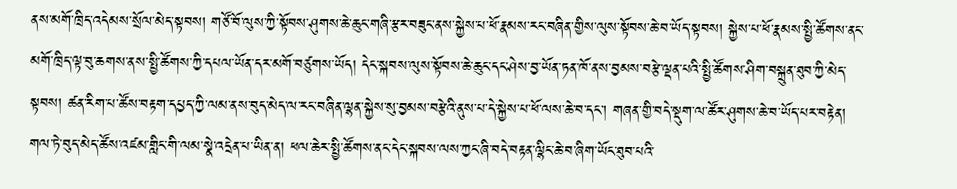ནས་མགོ་ཁྲིད་འདེམས་སྲོལ་མེད་སྟབས། གཙོ་བོ་ལུས་ཀྱི་སྟོབས་ཤུགས་ཆེ་ཆུང་གཞི་རྩར་བཟུང་ནས་སྐྱེས་པ་ཕོ་རྣམས་རང་བཞིན་གྱིས་ལུས་སྟོབས་ཆེ་བ་ཡོད་སྟབས། སྐྱེས་པ་ཕོ་རྣམས་སྤྱི་ཚོགས་ནང་མགོ་ཁྲིད་ལྟ་བུ་ཆགས་ནས་སྤྱི་ཚོགས་ཀྱི་དཔལ་ཡོན་དར་མགོ་བཙུགས་ཡོད། དེང་སྐབས་ལུས་སྟོབས་ཆེ་ཆུང་དང་ཤེས་བྱ་ཡོན་ཏན་ཁོ་ནས་བྱམས་བརྩེ་ལྡན་པའི་སྤྱི་ཚོགས་ཤིག་བསྐྲུན་ཐུབ་ཀྱི་མེད་སྟབས། ཚན་རིག་པ་ཚོས་བརྟག་དཔྱད་ཀྱི་ལམ་ནས་བུད་མེད་ལ་རང་བཞིན་ལྷན་སྐྱེས་སུ་བྱམས་བརྩེའི་ནུས་པ་དེ་སྐྱེས་པ་ཕོ་ལས་ཆེ་བ་དང་། གཞན་གྱི་བདེ་སྡུག་ལ་ཚོར་ཤུགས་ཆེ་བ་ཡོད་པར་བརྟེན། གལ་ཏེ་བུད་མེད་ཚོས་འཛམ་གླིང་གི་ལམ་སྣེ་འདྲེན་པ་ཡིན་ན། ཕལ་ཆེར་སྤྱི་ཚོགས་ནང་དེང་སྐབས་ལས་ཀྱང་ཞི་བདེ་བརྟན་ལྷིང་ཆེ་བ་ཞིག་ཡོང་ཐུབ་པའི་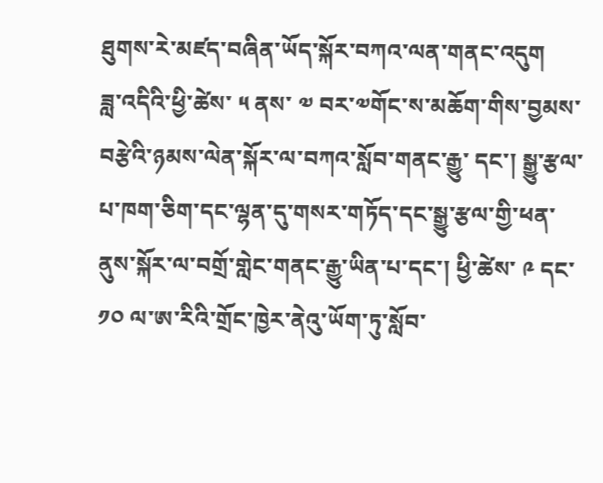ཐུགས་རེ་མཛད་བཞིན་ཡོད་སྐོར་བཀའ་ལན་གནང་འདུག
ཟླ་འདིའི་ཕྱི་ཚེས་ ༥ ནས་ ༧ བར་༧གོང་ས་མཆོག་གིས་བྱམས་བརྩེའི་ཉམས་ལེན་སྐོར་ལ་བཀའ་སློབ་གནང་རྒྱུ་ དང་། སྒྱུ་རྩལ་པ་ཁག་ཅིག་དང་ལྷན་དུ་གསར་གཏོད་དང་སྒྱུ་རྩལ་གྱི་ཕན་ནུས་སྐོར་ལ་བགྲོ་གླེང་གནང་རྒྱུ་ཡིན་པ་དང་། ཕྱི་ཚེས་ ༩ དང་ ༡༠ ལ་ཨ་རིའི་གྲོང་ཁྱེར་ནེའུ་ཡོག་ཏུ་སློབ་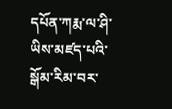དཔོན་ཀརྨ་ལ་ཤི་ཡིས་མཛད་པའི་སྒོམ་རིམ་བར་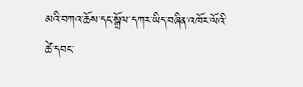མའི་བཀའ་ཆོས་དང་སྒྲོལ་དཀར་ཡིད་བཞིན་འཁོར་ལོའི་ཚེ་དབང་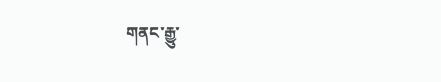གནང་རྒྱུ་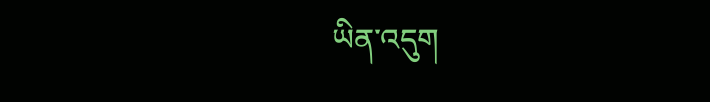ཡིན་འདུག